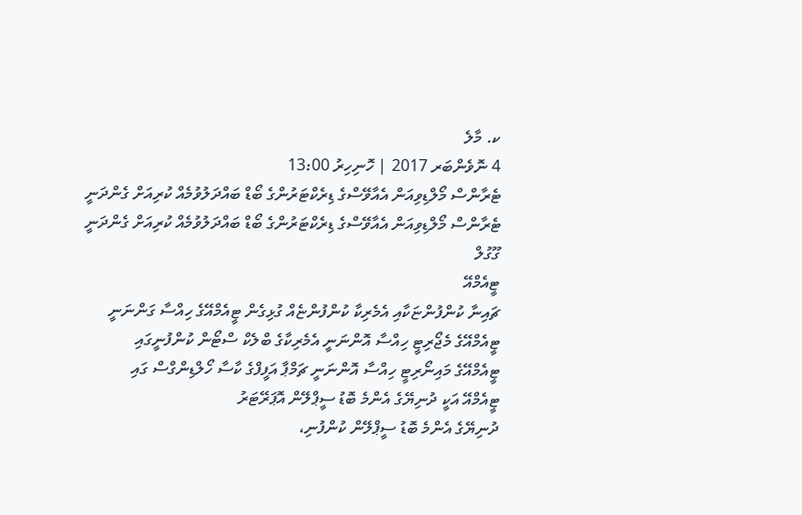ކ. މާލެ
4 ނޮވެންބަރ 2017 | ހޮނިހިރު 13:00
ޓެރާންސް މޯލްޑިވިއަން އެއާވޭސްގެ ޑިރެކްޓަރުންގެ ބޯޑް ބައްދަލުވުމެއް ކުރިއަށް ގެންދަނީ
ޓެރާންސް މޯލްޑިވިއަން އެއާވޭސްގެ ޑިރެކްޓަރުންގެ ބޯޑް ބައްދަލުވުމެއް ކުރިއަށް ގެންދަނީ
ގޫގުލް
ޓީއެމްއޭ
ޗައިނާ ކުންފުންޏަކާއި އެމެރިކާ ކުންފުންޏެއް ގުޅިގެން ޓީއެމްއޭގެ ހިއްސާ ގަންނަނީ
ޓީއެމްއޭގެ މެޖޯރިޓީ ހިއްސާ އޮންނަނީ އެމެރިކާގެ ބްލެކް ސްޓޯން ކުންފުނީގައި
ޓީއެމްއޭގެ މައިނޯރިޓީ ހިއްސާ އޮންނަނީ ޗަމްޕާ އަފީފްގެ ކާސާ ހޯލްޑިންގްސް ގައި
ޓީއެމްއޭ އަކީ ދުނިޔޭގެ އެންމެ ބޮޑު ސީޕްލޭން އޮޕަރޭޓަރު
ދުނިޔޭގެ އެންމެ ބޮޑު ސީޕްލޭން ކުންފުނި،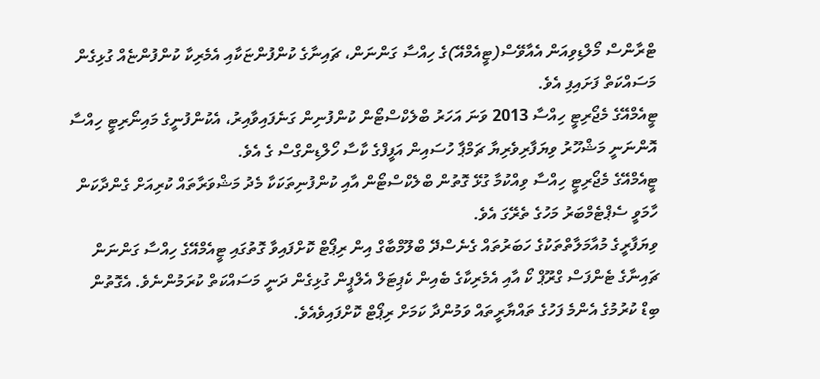ޓްރާންސް މޯލްޑިވިއަން އެއާވޭސް(ޓީއެމްއޭ)ގެ ހިއްސާ ގަންނަން، ޗައިނާގެ ކުންފުންޏަކާއި އެމެރިކާ ކުންފުންޏެއް ގުޅިގެން މަސައްކަތް ފަށައިފި އެވެ.
ޓީއެމްއޭގެ މެޖޯރިޓީ ހިއްސާ 2013 ވަނަ އަހަރު ބްލެކްސްޓޯން ކުންފުނިން ގަނެފައިވާއިރު، އެކުންފުނީގެ މައިނޯރިޓީ ހިއްސާ އޮންނަނީ މަޝްހޫރު ވިޔަފާރިވެރިޔާ ޗަމްޕާ ހުސައިން އަފީފްގެ ކާސާ ހޯލްޑިންގްސް ގެ އެވެ.
ޓީއެމްއޭގެ މެޖޯރިޓީ ހިއްސާ ވިއްކުމާ ގުޅޭ ގޮތުން ބްލެކްސްޓޯން އާއި ކުންފުނިތަކަކާ މެދު މަޝްވަރާތައް ކުރިއަށް ގެންދާކަން ހާމަވީ ސެޕްޓެމްބަރު މަހުގެ ތެރޭގަ އެވެ.
ވިޔަފާރީގެ މުއާމަލާތްތަކުގެ ހަބަރުތައް ގެނެސްދޭ ބްލޫމްބާގް އިން ރިޕޯޓް ކޮށްފައިވާ ގޮތުގައި ޓީއެމްއޭގެ ހިއްސާ ގަންނަން ޗައިނާގެ ޓެންފަސް ގްރޫޕް ކޯ އާއި އެމެރިކާގެ ބެއިން ކެޕިޓަލް އެލްޕީން ގުޅިގެން ދަނީ މަސައްކަތް ކުރަމުންނެވެ. އެގޮތުން ބިޑް ކުރުމުގެ އެންމެ ފަހުގެ ތައްޔާރީތައް ވަމުންދާ ކަމަށް ރިޕޯޓް ކޮށްފައިވެއެވެ.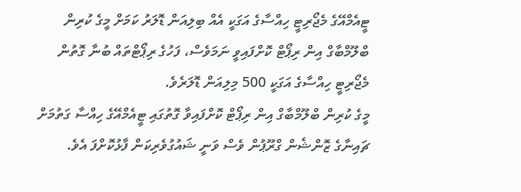ޓީއެމްއޭގެ މެޖޯރިޓީ ހިއްސާގެ އަގަކީ އެއް ބިލިއަން ޑޮލަރު ކަމަށް މީގެ ކުރިން ބްލޫމްބާގް އިން ރިޕޯޓް ކޮށްފައިވީ ނަމަވެސް، ފަހުގެ ރިޕޯޓްތައް ބުނާ ގޮތުން މެޖޯރިޓީ ހިއްސާގެ އަގަކީ 500 މިލިއަން ޑޮލަރެވެ.
މީގެ ކުރިން ބްލޫމްބާގް އިން ރިޕޯޓް ކޮށްފައިވާ ގޮތުގައި ޓީއެމްއޭގެ ހިއްސާ ގަތުމަށް ޗައިނާގެ ޒޮންޝެން ގްރޫޕުން ވެސް ވަނީ ޝައުގުވެރިކަން ފާޅުކޮށްފަ އެވެ.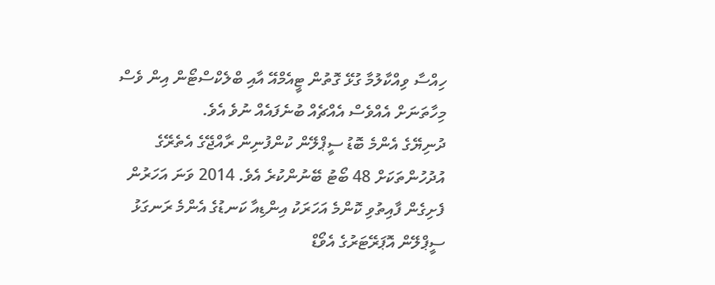ހިއްސާ ވިއްކާލުމާ ގުޅޭ ގޮތުން ޓީއެމްއޭ އާއި ބްލެކްސްޓޯން އިން ވެސް މިހާތަނަށް އެއްވެސް އެއްޗެއް ބުނެފައެއް ނުވެ އެވެ.
ދުނިޔޭގެ އެންމެ ބޮޑު ސީޕްލޭން ކުންފުނިން ރާއްޖޭގެ އެތެރޭގެ އުދުހުންތަކަށް 48 ބޯޓު ބޭނުންކުރެ އެވެ. 2014 ވަނަ އަހަރުން ފެށިގެން ފާއިތުވި ކޮންމެ އަހަރަކު އިންޑިއާ ކަނޑުގެ އެންމެ ރަނގަޅު ސީޕްލޭން އޮޕަރޭޓަރުގެ އެވޯޑް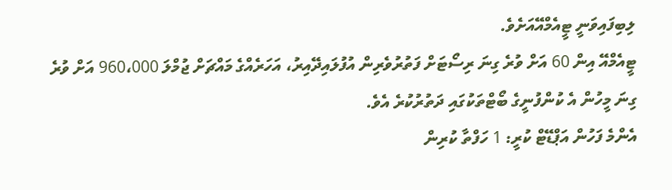ލިބިފައިވަނީ ޓީއެމްއޭއަށެވެ.
ޓީއެމްއޭ އިން 60 އަށް ވުރެ ގިނަ ރިސޯޓަށް ފަތުރުވެރިން އުފުލައިދޭއިރު، އަހަރެއްގެ މައްޗަށް ޖުމްލަ 960،000 އަށް ވުރެ ގިނަ މީހުން އެ ކުންފުނީގެ ބޯޓްތަކުގައި ދަތުރުކުރެ އެވެ.
އެންމެ ފަހުން އަޕްޑޭޓް ކުރީ: 1 ހަފްތާ ކުރިން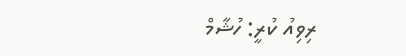ރިވިއު ކުރީ: ހުޝާމް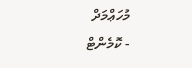މުހަޢްމަދް
- ކޮމެންޓް